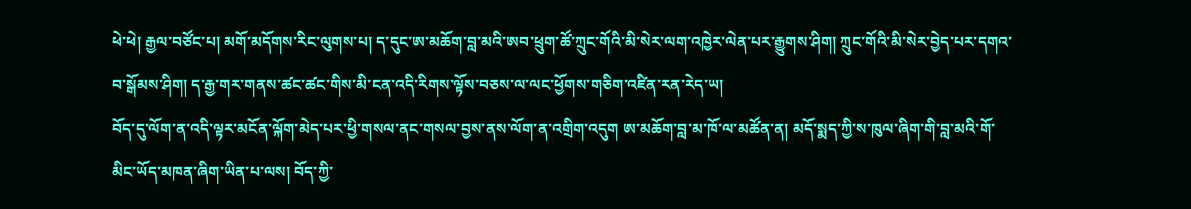ཕེ་ཕེ། རྒྱལ་བཙོང་པ། མགོ་མདོགས་རིང་ལུགས་པ། ད་དུང་ཨ་མཆོག་བླ་མའི་ཨབ་ཕྲུག་ཚོ་ཀྲུང་གོའི་མི་སེར་ལག་འཁྱེར་ལེན་པར་རྒྱུགས་ཤིག། ཀྲུང་གོའི་མི་སེར་བྱེད་པར་དགའ་བ་སྒོམས་ཤིག། ད་རྒྱ་གར་གནས་ཚང་ཚང་གིས་མི་ངན་འདི་རིགས་ལྟོས་བཅས་ལ་ལང་ཕྱོགས་གཅིག་འཛིན་རན་རེད་ཡ།
བོད་དུ་ལོག་ན་འདི་ལྟར་མངོན་ལྐོག་མེད་པར་ཕྱི་གསལ་ནང་གསལ་བྱས་ནས་ལོག་ན་འགྲིག་འདུག ཨ་མཆོག་བླ་མ་ཁོ་ལ་མཚོན་ན། མདོ་སྨད་ཀྱི་ས་ཁུལ་ཞིག་གི་བླ་མའི་གོ་མིང་ཡོད་མཁན་ཞིག་ཡིན་པ་ལས། བོད་ཀྱི་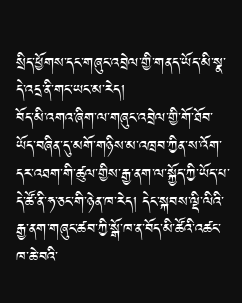སྲིད་ཕྱོགས་དང་གཞུང་འབྲེལ་གྱི་གནད་ཡོད་མི་སྣ་དེ་འདྲ་ནི་གང་ཡང་མ་རེད།
བོད་མི་འགའ་ཞིག་ལ་གཞུང་འབྲེལ་གྱི་གོ་ཐོབ་ཡོད་བཞིན་དུ་མགོ་གཉིས་མ་འཁྲབ་ཀྱིན་ས་འོག་དར་འཐག་གི་ཚུལ་གྱིས་རྒྱ་ནག་ལ་སྐྱོད་ཀྱི་ཡོད་པ་དེ་ཚོ་ནི་ཧ་ཅང་གི་ཉེན་ཁ་རེད། དེང་སྐབས་ལྡི་ལིའི་རྒྱ་ནག་གཞུང་ཚབ་ཀྱི་སྒོ་ཁ་ན་བོད་མི་ཚོའི་འཚང་ཁ་ཆེ་བའི་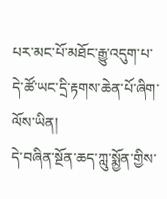པར་མང་པོ་མཐོང་རྒྱུ་འདུག་པ་དེ་ཚོ་ཡང་དྲི་རྟགས་ཆེན་པོ་ཞིག་ལོས་ཡིན།
དེ་བཞིན་སྔོན་ཆད་ཀླུ་སྨྱོན་གྱིས་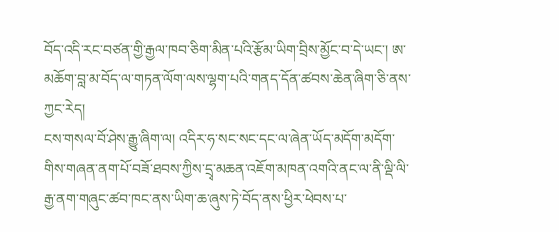བོད་འདི་རང་བཙན་གྱི་རྒྱལ་ཁབ་ཅིག་མིན་པའི་རྩོམ་ཡིག་བྲིས་མྱོང་བ་དེ་ཡང་། ཨ་མཆོག་བླ་མ་བོད་ལ་གཏན་ལོག་ལས་ལྷག་པའི་གནད་དོན་ཚབས་ཆེན་ཞིག་ཅི་ནས་ཀྱང་རེད།
ངས་གསལ་བོ་ཤེས་རྒྱུ་ཞིག་ལ། འདིར་ཧ་སང་སང་དང་ལ་ཞེན་ཡོད་མདོག་མདོག་གིས་གཞན་ནག་པོ་བཟོ་ཐབས་ཀྱིས་དྲྭ་མཆན་འཇོག་མཁན་འགའི་ནང་ལ་ནི་ལྡི་ལི་རྒྱ་ནག་གཞུང་ཚབ་ཁང་ནས་ཡིག་ཆ་ཞུས་ཏེ་བོད་ནས་ཕྱིར་ཕེབས་པ་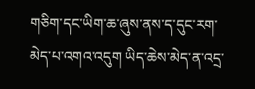གཅིག་དང་ཡིག་ཆ་ཞུས་ནས་ད་དུང་རག་མེད་པ་འགའ་འདུག ཡིད་ཆེས་མེད་ན་འདྲ་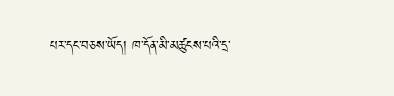པར་དང་བཅས་ཡོད། ཁ་དོན་མི་མཚུངས་པའི་དྲ་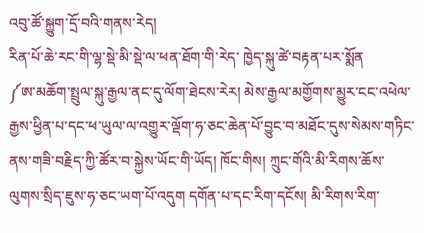འབུ་ཚོ་སྐྱུག་དྲོ་བའི་གནས་རེད།
རིན་པོ་ཆེ་རང་གི་ལྷ་སྡེ་མི་སྡེ་ལ་ཕན་ཐོག་གི་རེད་ ཁྱེད་སྐུ་ཚེ་བརྟན་པར་སྨོན
༼ཨ་མཆོག་སྤྲུལ་སྐུ་རྒྱལ་ནང་དུ་ལོག་ཐེངས་རེར། མེས་རྒྱལ་མགྱོགས་མྱུར་ངང་འཕེལ་རྒྱས་ཕྱིན་པ་དང་ཕ་ཡུལ་ལ་འགྱུར་ལྡོག་ཧ་ཅང་ཆེན་པོ་བྱུང་བ་མཐོང་དུས་སེམས་གཏིང་ནས་གཟི་བརྗིད་ཀྱི་ཚོར་བ་སྐྱེས་ཡོང་གི་ཡོད། ཁོང་གིས། ཀྲུང་གོའི་མི་རིགས་ཆོས་ལུགས་སྲིད་ཇུས་ཧ་ཅང་ཡག་པོ་འདུག དགོན་པ་དང་རིག་དངོས། མི་རིགས་རིག་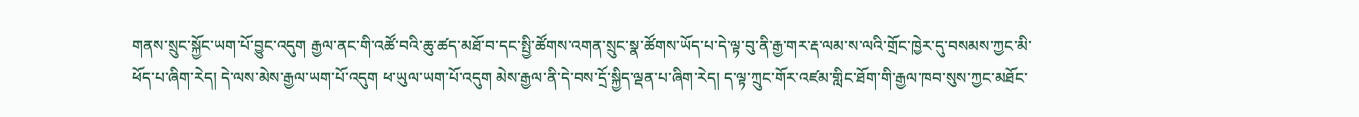གནས་སྲུང་སྐྱོང་ཡག་པོ་བྱུང་འདུག རྒྱལ་ནང་གི་འཚོ་བའི་ཆུ་ཚད་མཐོ་བ་དང་སྤྱི་ཚོགས་འགན་སྲུང་སྣ་ཚོགས་ཡོད་པ་དེ་ལྟ་བུ་ནི་རྒྱ་གར་རྡ་ལམ་ས་ལའི་གྲོང་ཁྱེར་དུ་བསམས་ཀྱང་མི་ཕོད་པ་ཞིག་རེད། དེ་ལས་མེས་རྒྱལ་ཡག་པོ་འདུག ཕ་ཡུལ་ཡག་པོ་འདུག མེས་རྒྱལ་ནི་དེ་བས་དྲོ་སྐྱིད་ལྡན་པ་ཞིག་རེད། ད་ལྟ་ཀྲུང་གོར་འཛམ་གླིང་ཐོག་གི་རྒྱལ་ཁབ་སུས་ཀྱང་མཐོང་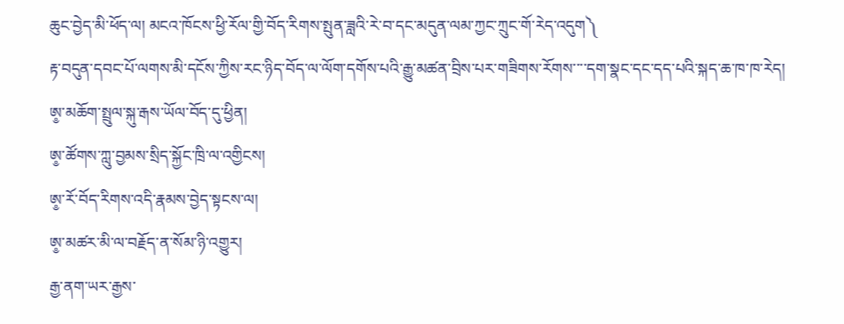ཆུང་བྱེད་མི་ཕོད་ལ། མངའ་ཁོངས་ཕྱི་རོལ་གྱི་བོད་རིགས་སྤུན་ཟླའི་རེ་བ་དང་མདུན་ལམ་ཀྱང་ཀྲུང་གོ་རེད་འདུག༽
རྟ་བདུན་དབང་པོ་ལགས་མི་དངོས་ཀྱིས་རང་ཉིད་བོད་ལ་ལོག་དགོས་པའི་རྒྱུ་མཚན་བྲིས་པར་གཟིགས་རོགས་་་་དག་སྣང་དང་དད་པའི་སྐད་ཆ་ཁ་ཁ་རེད།
ཨ༵་མཆོག་སྤྲུལ་སྐུ་རྒས་ཡོལ་བོད་དུ་ཕྱིན།
ཨ༵་ཚོགས་ཀླུ་བྱམས་སྲིད་སྐྱོང་ཁྲི་ལ་འགྱིངས།
ཨ༵་རོ་བོད་རིགས་འདི་རྣམས་བྱེད་སྟངས་ལ།
ཨ༵་མཚར་མི་ལ་བརྗོད་ན་སོམ་ཉི་འགྱུར།
རྒྱ་ནག་ཡར་རྒྱས་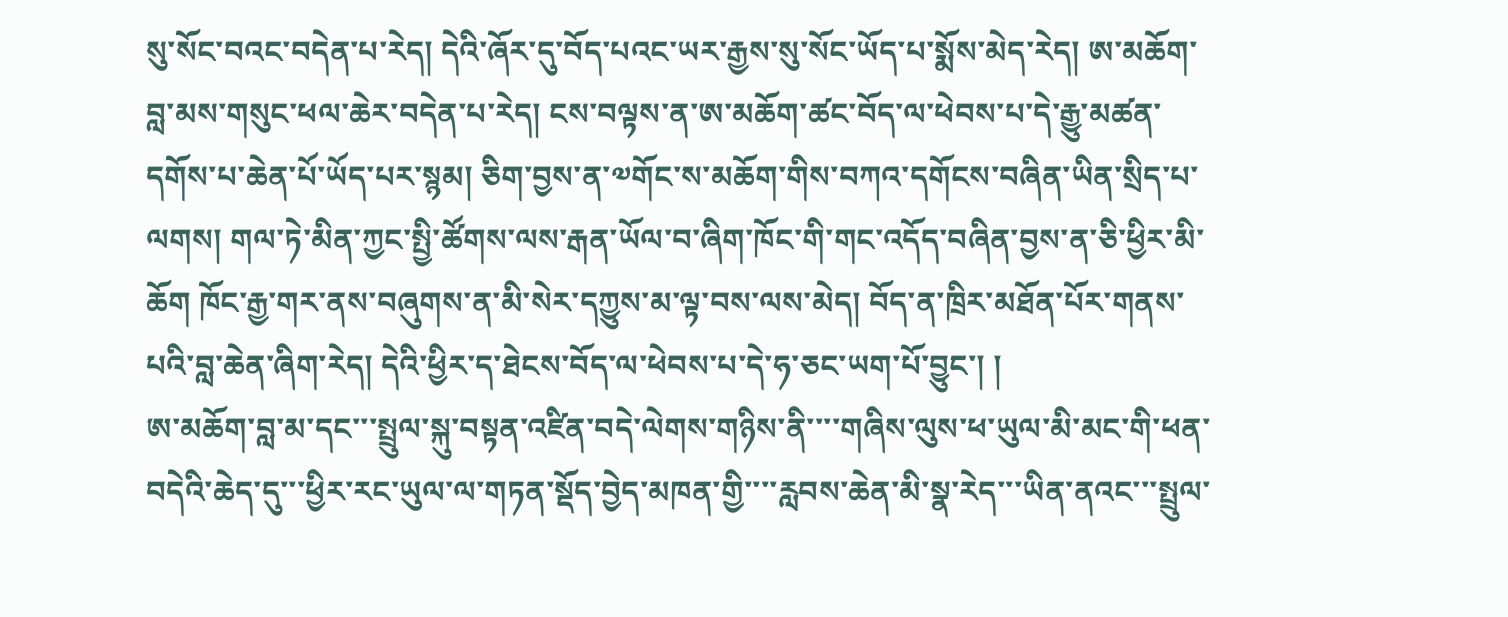སུ་སོང་བའང་བདེན་པ་རེད། དེའི་ཞོར་དུ་བོད་པའང་ཡར་རྒྱས་སུ་སོང་ཡོད་པ་སྨོས་མེད་རེད། ཨ་མཆོག་བླ་མས་གསུང་ཕལ་ཆེར་བདེན་པ་རེད། ངས་བལྟས་ན་ཨ་མཆོག་ཚང་བོད་ལ་ཕེབས་པ་དེ་རྒྱུ་མཚན་དགོས་པ་ཆེན་པོ་ཡོད་པར་སྙམ། ཅིག་བྱས་ན་༧གོང་ས་མཆོག་གིས་བཀའ་དགོངས་བཞིན་ཡིན་སྲིད་པ་ལགས། གལ་ཏེ་མིན་ཀྱང་སྤྱི་ཚོགས་ལས་རྒན་ཡོལ་བ་ཞིག་ཁོང་གི་གང་འདོད་བཞིན་བྱས་ན་ཅི་ཕྱིར་མི་ཆོག ཁོང་རྒྱ་གར་ནས་བཞུགས་ན་མི་སེར་དཀྱུས་མ་ལྟ་བས་ལས་མེད། བོད་ན་ཁྲིར་མཐོན་པོར་གནས་པའི་བླ་ཆེན་ཞིག་རེད། དེའི་ཕྱིར་ད་ཐེངས་བོད་ལ་ཕེབས་པ་དེ་ཧ་ཅང་ཡག་པོ་བྱུང་། །
ཨ་མཆོག་བླ་མ་དང་་་སྤྲུལ་སྐུ་བསྟན་འཛིན་བདེ་ལེགས་གཉིས་ནི་་་་གཞིས་ལུས་ཕ་ཡུལ་མི་མང་གི་ཕན་བདེའི་ཆེད་དུ་་་ཕྱིར་རང་ཡུལ་ལ་གཏན་སྡོད་བྱེད་མཁན་གྱི་་་་རླབས་ཆེན་མི་སྣ་རེད་་་ཡིན་ནའང་་་སྤྲུལ་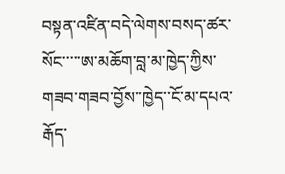བསྟན་འཛིན་བདེ་ལེགས་བསད་ཚར་སོང་་་་་ཨ་མཆོག་བླ་མ་ཁྱེད་ཀྱིས་གཟབ་གཟབ་བྱོས་་ཁྱེད་་ངོ་མ་དཔའ་རྒོད་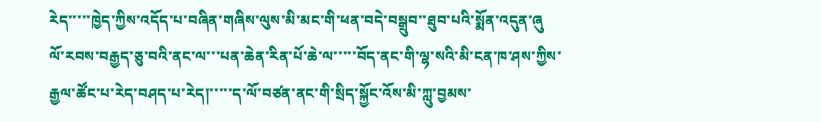རེད་་་་་ཁྱེད་ཀྱིས་འདོད་པ་བཞིན་གཞིས་ལུས་མི་མང་གི་ཕན་བདེ་བསྒྲུབ་་ཐུབ་པའི་སྨོན་འདུན་ཞུ
ལོ་རབས་བརྒྱད་ཅུ་བའི་ནང་ལ་་་པན་ཆེན་རིན་པོ་ཆེ་ལ་་་་་བོད་ནང་གི་ལྷ་སའི་མི་ངན་ཁ་ཤས་ཀྱིས་རྒྱལ་ཚོང་པ་རེད་བཤད་པ་རེད།་་་་་ད་ལོ་བཙན་ནང་གི་སྲིད་སྐྱོང་འོས་མི་ཀླུ་བྱམས་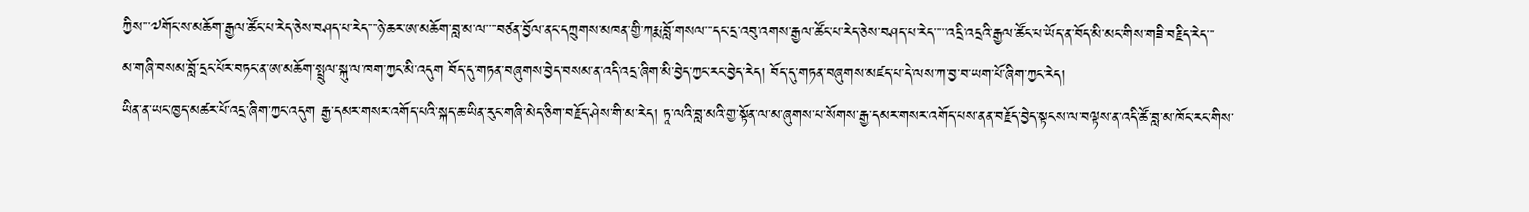ཀྱིས་་་༧གོང་ས་མཆོག་རྒྱལ་ཚོང་པ་རེད་ཅེས་བཤད་པ་རེད་་་་ཉེ་ཆར་ཨ་མཆོག་བླ་མ་ལ་་་་བཙན་བྱོལ་ནང་དཀྲུགས་མཁན་གྱི་ཀརྨ་བློ་གསལ་་་དང་དྲ་འབུ་འགས་རྒྱལ་ཚོང་པ་རེད་ཅེས་བཤད་པ་རེད་་་་་འདྲི་འདྲའི་རྒྱལ་ཚོང་པ་ཡོད་ན་བོད་མི་མང་གིས་གཟི་བརྗིད་རེད་་་
མ་གཞི་བསམ་བློ་དྲང་པོར་བཏང་ན་ཨ་མཆོག་སྤྲུལ་སྐུ་ལ་ཁག་ཀྱང་མི་འདུག བོད་དུ་གཏན་བཞུགས་བྱེད་བསམ་ན་འདི་འདྲ་ཞིག་མི་བྱེད་ཀྱང་རང་བྱེད་རེད། བོད་དུ་གཏན་བཞུགས་མཛད་པ་དེ་ལས་ཀ་བྱ་བ་ཡག་པོ་ཞིག་ཀྱང་རེད།
ཡིན་ན་ཡང་ཁྱད་མཚར་པོ་འདྲ་ཞིག་ཀྱང་འདུག རྒྱ་དམར་གསར་འགོད་པའི་སྐད་ཆ་ཡིན་རུང་གཞི་མེད་ཅིག་བརྗོད་ཤེས་གི་མ་རེད། ཏཱ་ལའི་བླ་མའི་གྱ་སྟོན་ལ་མ་ཞུགས་པ་སོགས་རྒྱ་དམར་གསར་འགོད་པས་ནན་བརྗོད་བྱེད་སྟངས་ལ་བལྟས་ན་འདི་ཚོ་བླ་མ་ཁོང་རང་གིས་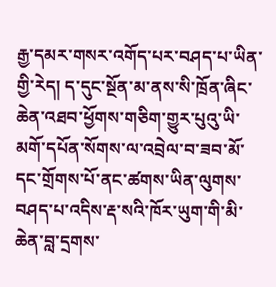རྒྱ་དམར་གསར་འགོད་པར་བཤད་པ་ཡིན་གྱི་རེད། ད་དུང་སྔོན་མ་ནས་སི་ཁྲོན་ཞིང་ཆེན་འཐབ་ཕྱོགས་གཅིག་གྱུར་པུའུ་ཡི་མགོ་དཔོན་སོགས་ལ་འབྲེལ་བ་ཟབ་མོ་དང་གྲོགས་པོ་ནང་ཚགས་ཡིན་ལུགས་བཤད་པ་འདིས་རྡ་སའི་ཁོར་ཡུག་གི་མི་ཆེན་བླ་དྲགས་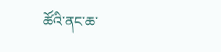ཚོའི་ནང་ཆ་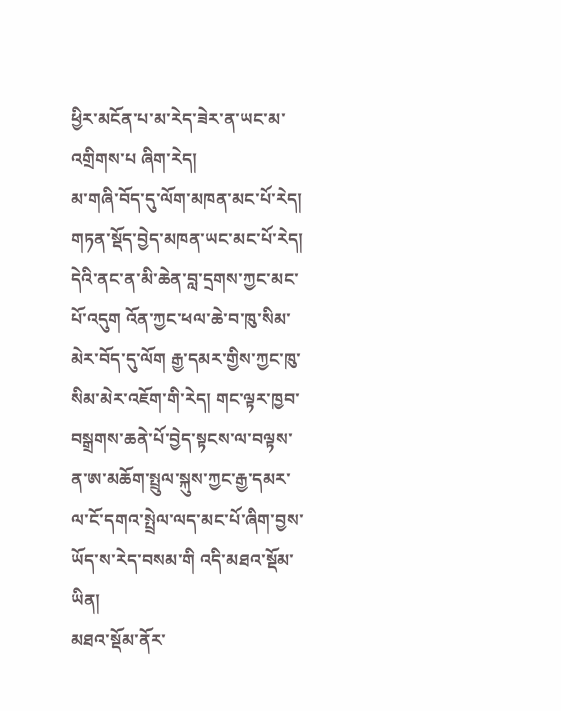ཕྱིར་མངོན་པ་མ་རེད་ཟེར་ན་ཡང་མ་འགྲིགས་པ ཞིག་རེད།
མ་གཞི་བོད་དུ་ལོག་མཁན་མང་པོ་རེད། གཏན་སྡོད་བྱེད་མཁན་ཡང་མང་པོ་རེད། དེའི་ནང་ན་མི་ཆེན་བླ་དྲགས་ཀྱང་མང་པོ་འདུག འོན་ཀྱང་ཕལ་ཆེ་བ་ཁུ་སིམ་མེར་བོད་དུ་ལོག རྒྱ་དམར་གྱིས་ཀྱང་ཁུ་སིམ་མེར་འཇོག་གི་རེད། གང་ལྟར་ཁྱབ་བསྒྲགས་ཆནེ་པོ་བྱེད་སྟངས་ལ་བལྟས་ན་ཨ་མཆོག་སྤྲུལ་སྐུས་ཀྱང་རྒྱ་དམར་ལ་ངོ་དགའ་སྤྲེལ་ལད་མང་པོ་ཞིག་བྱས་ཡོད་ས་རེད་བསམ་གི འདི་མཐའ་སྡོམ་ཡིན།
མཐའ་སྡོམ་ནོར་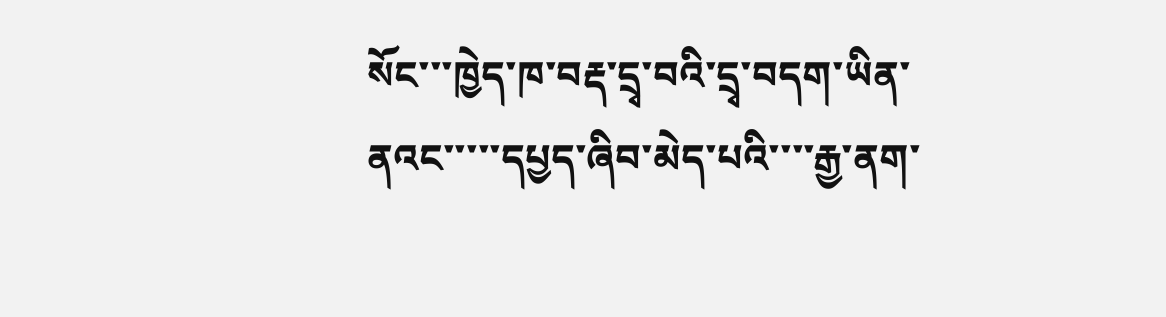སོང་་་ཁྱེད་ཁ་བརྡ་དྲྭ་བའི་དྲྭ་བདག་ཡིན་ནའང་་་་་དཔྱད་ཞིབ་མེད་པའི་་་་རྒྱ་ནག་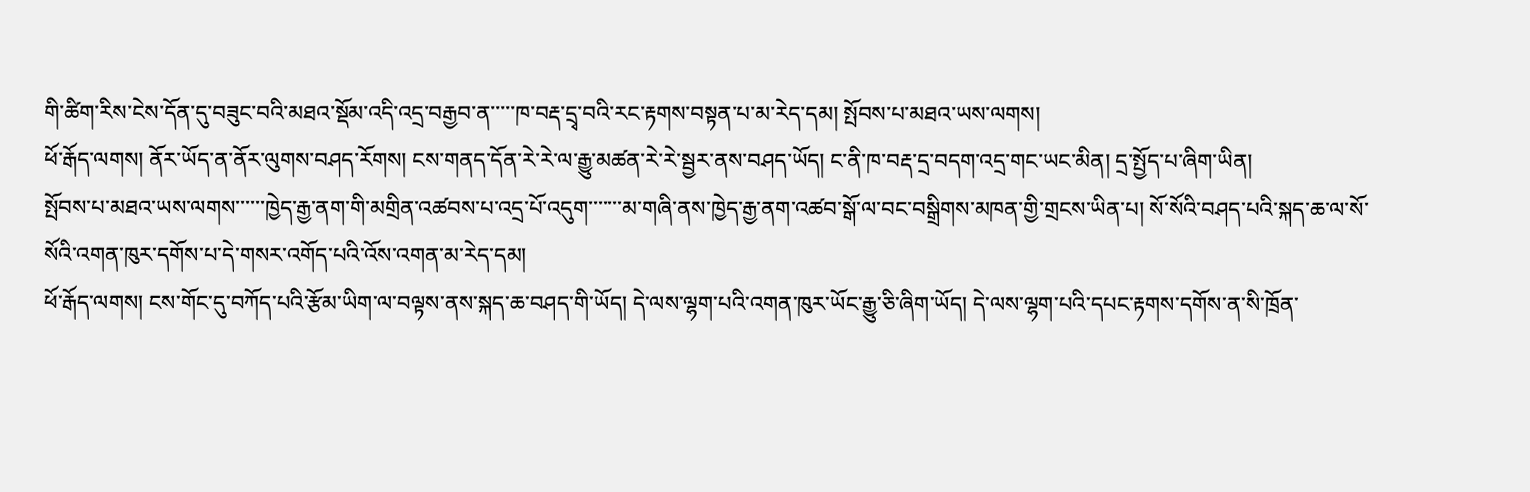གི་ཚིག་རིས་ངེས་དོན་དུ་བཟུང་བའི་མཐའ་སྡོམ་འདི་འདྲ་བརྒྱབ་ན་་་་་ཁ་བརྡ་དྲྭ་བའི་རང་རྟགས་བསྟན་པ་མ་རེད་དམ། སྤོབས་པ་མཐའ་ཡས་ལགས།
ཕོ་རྒོད་ལགས། ནོར་ཡོད་ན་ནོར་ལུགས་བཤད་རོགས། ངས་གནད་དོན་རེ་རེ་ལ་རྒྱུ་མཚན་རེ་རེ་སྦྱར་ནས་བཤད་ཡོད། ང་ནི་ཁ་བརྡ་དྲ་བདག་འདྲ་གང་ཡང་མིན། དྲ་སྤྱོད་པ་ཞིག་ཡིན།
སྤོབས་པ་མཐའ་ཡས་ལགས་་་་་་ཁྱེད་རྒྱ་ནག་གི་མགྲིན་འཚབས་པ་འདྲ་པོ་འདུག་་་་་་་མ་གཞི་ནས་ཁྱེད་རྒྱ་ནག་འཚབ་སྒོ་ལ་བང་བསྒྲིགས་མཁན་གྱི་གྲངས་ཡིན་པ། སོ་སོའི་བཤད་པའི་སྐད་ཆ་ལ་སོ་སོའི་འགན་ཁུར་དགོས་པ་དེ་གསར་འགོད་པའི་འོས་འགན་མ་རེད་དམ།
ཕོ་རྒོད་ལགས། ངས་གོང་དུ་བཀོད་པའི་རྩོམ་ཡིག་ལ་བལྟས་ནས་སྐད་ཆ་བཤད་གི་ཡོད། དེ་ལས་ལྷག་པའི་འགན་ཁུར་ཡོང་རྒྱུ་ཅི་ཞིག་ཡོད། དེ་ལས་ལྷག་པའི་དཔང་རྟགས་དགོས་ན་སི་ཁྲོན་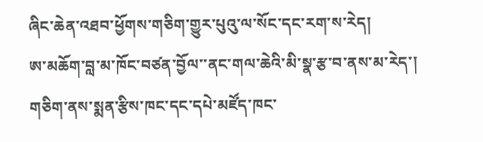ཞིང་ཆེན་འཐབ་ཕྱོགས་གཅིག་གྱུར་པུའུ་ལ་སོང་དང་རག་ས་རེད།
ཨ་མཆོག་བླ་མ་ཁོང་བཙན་བྱོལ་་ནང་གལ་ཆེའི་མི་སྣ་རྩ་བ་ནས་མ་རེད་། གཅིག་ནས་སྨན་རྩིས་ཁང་དང་དཔེ་མཛོད་ཁང་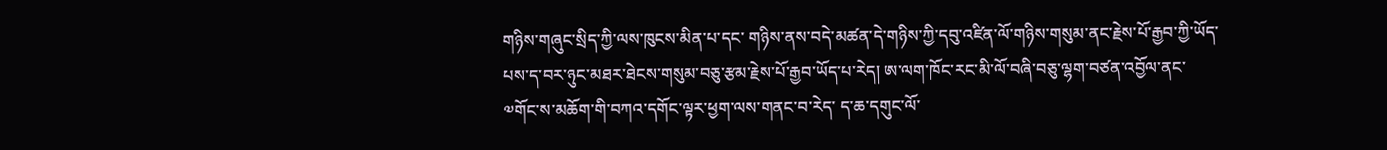གཉིས་གཞུང་སྲིད་ཀྱི་ལས་ཁུངས་མིན་པ་དང་ གཉིས་ནས་བདེ་མཚན་དེ་གཉིས་ཀྱི་དབུ་འཛིན་ལོ་གཉིས་གསུམ་ནང་རྗེས་པོ་རྒྱབ་ཀྱི་ཡོད་པས་ད་བར་ཉུང་མཐར་ཐེངས་གསུམ་བཅུ་རྩམ་རྗེས་པོ་རྒྱབ་ཡོད་པ་རེད། ཨ་ལག་ཁོང་རང་མི་ལོ་བཞི་བཅུ་ལྷག་བཙན་འབྱོལ་ནང་༧གོང་ས་མཆོག་གི་བཀའ་དགོང་ལྟར་ཕྱག་ལས་གནང་བ་རེད་ ད་ཆ་དགུང་ལོ་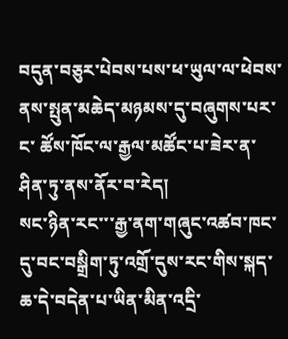བདུན་བཅུར་པེབས་པས་ཕ་ཡུལ་ལ་ཕེབས་ནས་སྤུན་མཆེད་མཉམས་དུ་བཞུགས་པར་ང་ ཚོས་ཁོང་ལ་རྒྱལ་མཚོང་པ་ཟེར་ན་ཤིན་ཏུ་ནས་ནོར་བ་རེད།
སང་ཉིན་རང་་་རྒྱ་ནག་གཞུང་འཚབ་ཁང་དུ་བང་བསྒྲིག་ཏུ་འགྲོ་དུས་རང་གིས་སྐད་ཆ་དེ་བདེན་པ་ཡིན་མིན་འདྲི་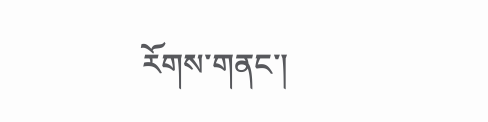རོགས་གནང་།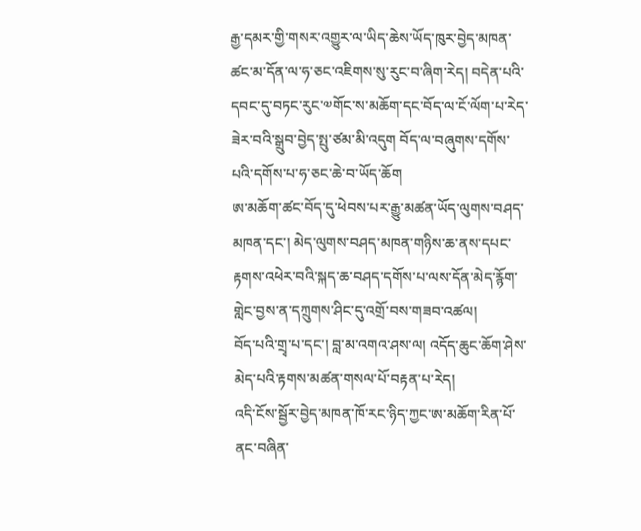རྒྱ་དམར་གྱི་གསར་འགྱུར་ལ་ཡིད་ཆེས་ཡོད་ཁུར་བྱེད་མཁན་ཚང་མ་དོན་ལ་ཧ་ཅང་འཇིགས་སུ་རུང་བ་ཞིག་རེད། བདེན་པའི་དབང་དུ་བཏང་རུང་༧གོང་ས་མཆོག་དང་བོད་ལ་ངོ་ལོག་པ་རེད་ཟེར་བའི་སྒྲུབ་བྱེད་སྤུ་ཙམ་མི་འདུག བོད་ལ་བཞུགས་དགོས་པའི་དགོས་པ་ཧ་ཅང་ཆེ་བ་ཡོད་ཆོག
ཨ་མཆོག་ཚང་བོད་དུ་ཕེབས་པར་རྒྱུ་མཚན་ཡོད་ལུགས་བཤད་མཁན་དང་། མེད་ལུགས་བཤད་མཁན་གཉིས་ཆ་ནས་དཔང་རྟགས་འཕེར་བའི་སྐད་ཆ་བཤད་དགོས་པ་ལས་དོན་མེད་རྙོག་གླེང་བྱས་ན་དཀྲུགས་ཤིང་དུ་འགྲོ་བས་གཟབ་འཚལ།
བོད་པའི་གྲྭ་པ་དང་། བླ་མ་འགའ་ཤས་ལ། འདོད་ཆུང་ཆོག་ཤེས་མེད་པའི་རྟགས་མཚན་གསལ་པོ་བརྟན་པ་རེད།
འདི་ངོས་སྦྱོར་བྱེད་མཁན་ཁོ་རང་ཉིད་ཀྱང་ཨ་མཆོག་རིན་པོ་ནང་བཞིན་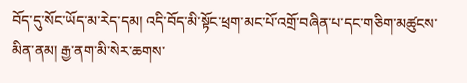བོད་དུ་སོང་ཡོད་མ་རེད་དམ། འདི་བོད་མི་སྟོང་ཕྲག་མང་པོ་འགྲོ་བཞིན་པ་དང་གཅིག་མཚུངས་མིན་ནམ། རྒྱ་ནག་མི་སེར་ཆགས་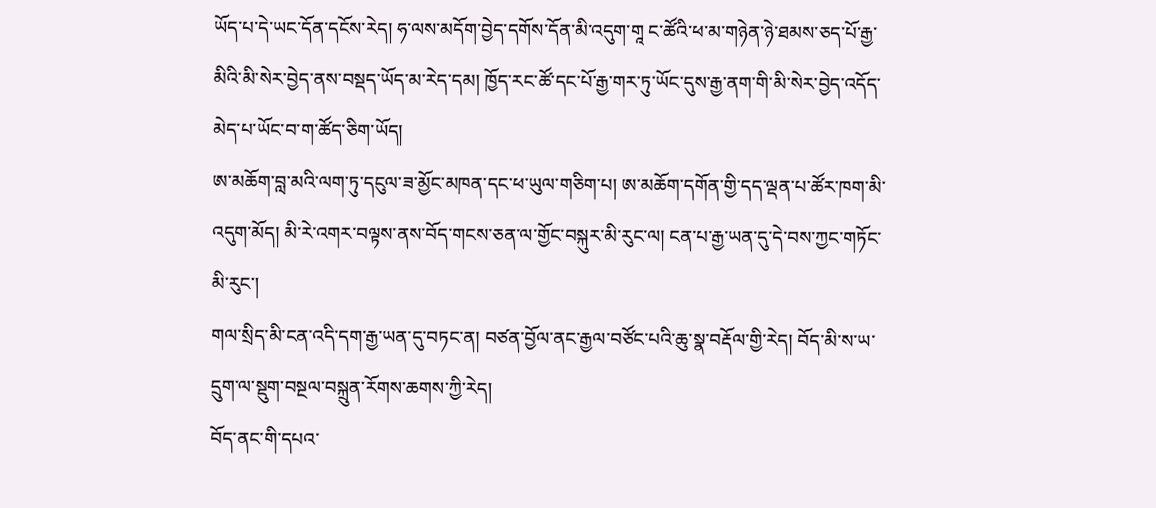ཡོད་པ་དེ་ཡང་དོན་དངོས་རེད། ཧ་ལས་མདོག་བྱེད་དགོས་དོན་མི་འདུག་གཱ ང་ཚོའི་ཕ་མ་གཉེན་ཉེ་ཐམས་ཅད་པོ་རྒྱ་མིའི་མི་སེར་བྱེད་ནས་བསྡད་ཡོད་མ་རེད་དམ། ཁྱོད་རང་ཚོ་དང་པོ་རྒྱ་གར་ཏུ་ཡོང་དུས་རྒྱ་ནག་གི་མི་སེར་བྱེད་འདོད་མེད་པ་ཡོང་བ་ག་ཚོད་ཅིག་ཡོད།
ཨ་མཆོག་བླ་མའི་ལག་ཏུ་དངུལ་ཟ་མྱོང་མཁན་དང་ཕ་ཡུལ་གཅིག་པ། ཨ་མཆོག་དགོན་གྱི་དད་ལྡན་པ་ཚོར་ཁག་མི་འདུག་མོད། མི་རེ་འགར་བལྟས་ནས་བོད་གངས་ཅན་ལ་གྱོང་བསྐུར་མི་རུང་ལ། ངན་པ་རྒྱ་ཡན་དུ་དེ་བས་ཀྱང་གཏོང་མི་རུང་།
གལ་སྲིད་མི་ངན་འདི་དག་རྒྱ་ཡན་དུ་བཏང་ན། བཙན་བྱོལ་ནང་རྒྱལ་བཙོང་པའི་ཆུ་སྣ་བརྡོལ་གྱི་རེད། བོད་མི་ས་ཡ་དྲུག་ལ་སྡུག་བསྔལ་བསྐྲུན་རོགས་ཆགས་ཀྱི་རེད།
བོད་ནང་གི་དཔའ་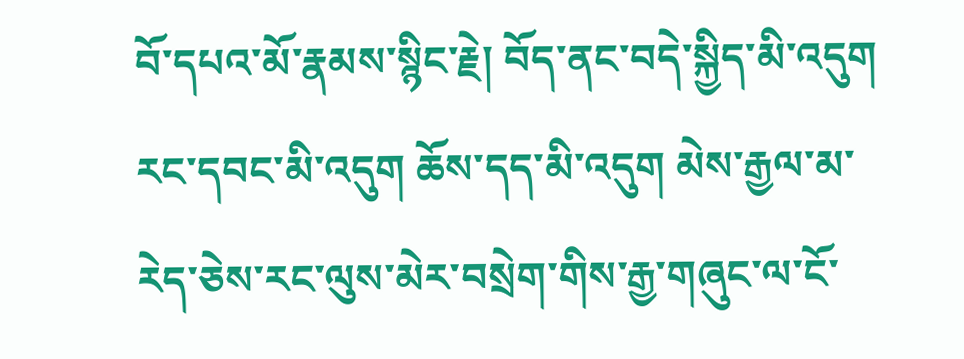བོ་དཔའ་མོ་རྣམས་སྙིང་རྗེ། བོད་ནང་བདེ་སྐྱིད་མི་འདུག རང་དབང་མི་འདུག ཆོས་དད་མི་འདུག མེས་རྒྱལ་མ་རེད་ཅེས་རང་ལུས་མེར་བསྲེག་གིས་རྒྱ་གཞུང་ལ་ངོ་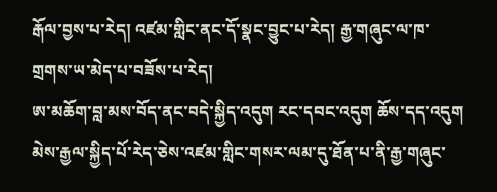རྒོལ་བྱས་པ་རེད། འཛམ་གླིང་ནང་དོ་སྣང་བྱུང་པ་རེད། རྒྱ་གཞུང་ལ་ཁ་གྲགས་ཡ་མེད་པ་བཟོས་པ་རེད།
ཨ་མཆོག་བླ་མས་བོད་ནང་བདེ་སྐྱིད་འདུག རང་དབང་འདུག ཆོས་དད་འདུག མེས་རྒྱལ་སྐྱིད་པོ་རེད་ཅེས་འཛམ་གླིང་གསར་ལམ་དུ་ཐོན་པ་ནི་རྒྱ་གཞུང་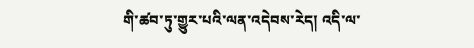གི་ཚབ་ཏུ་གྱུར་པའི་ལན་འདེབས་རེད། འདི་ལ་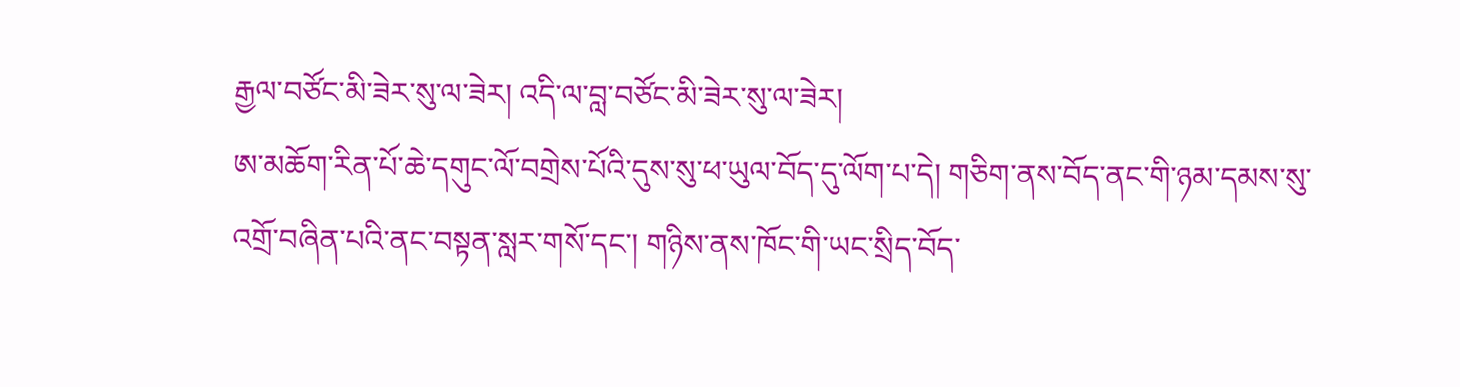རྒྱལ་བཙོང་མི་ཟེར་སུ་ལ་ཟེར། འདི་ལ་བླ་བཙོང་མི་ཟེར་སུ་ལ་ཟེར།
ཨ་མཆོག་རིན་པོ་ཆེ་དགུང་ལོ་བགྲེས་པོའི་དུས་སུ་ཕ་ཡུལ་བོད་དུ་ལོག་པ་དེ། གཅིག་ནས་བོད་ནང་གི་ཉམ་དམས་སུ་འགྲོ་བཞིན་པའི་ནང་བསྟན་སླར་གསོ་དང་། གཉིས་ནས་ཁོང་གི་ཡང་སྲིད་བོད་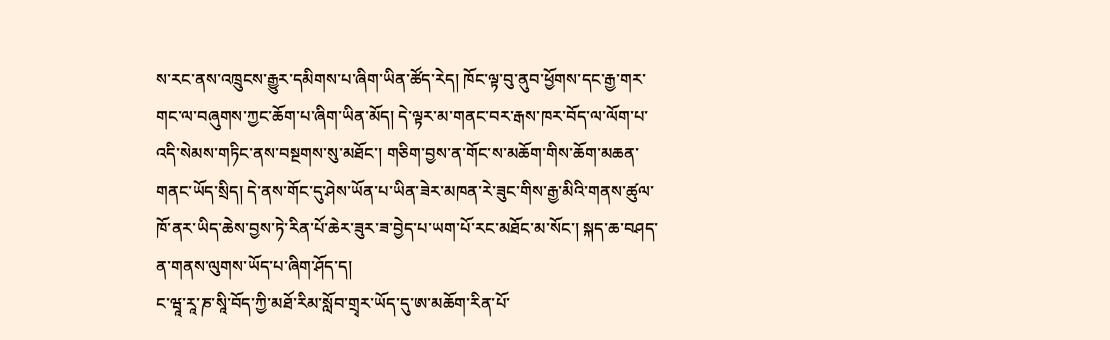ས་རང་ནས་འཁྲུངས་རྒྱུར་དམིགས་པ་ཞིག་ཡིན་ཚོད་རེད། ཁོང་ལྟ་བུ་ནུབ་ཕྱོགས་དང་རྒྱ་གར་གང་ལ་བཞུགས་ཀྱང་ཆོག་པ་ཞིག་ཡིན་མོད། དེ་ལྟར་མ་གནང་བར་རྒས་ཁར་བོད་ལ་ལོག་པ་འདི་སེམས་གཏིང་ནས་བསྔགས་སུ་མཐོང་། གཅིག་བྱས་ན་གོང་ས་མཆོག་གིས་ཆོག་མཆན་གནང་ཡོད་སྲིད། དེ་ནས་གོང་དུ་ཤེས་ཡོན་པ་ཡིན་ཟེར་མཁན་རེ་ཟུང་གིས་རྒྱ་མིའི་གནས་ཚུལ་ཁོ་ནར་ཡིད་ཆེས་བྱས་ཏེ་རིན་པོ་ཆེར་ཟུར་ཟ་བྱེད་པ་ཡག་པོ་རང་མཐོང་མ་སོང་། སྐད་ཆ་བཤད་ན་གནས་ལུགས་ཡོད་པ་ཞིག་ཤོད་ད།
ང་ཝཱ་རཱ་ཎ་སཱི་བོད་ཀྱི་མཐོ་རིམ་སློབ་གྲྭར་ཡོད་དུ་ཨ་མཆོག་རིན་པོ་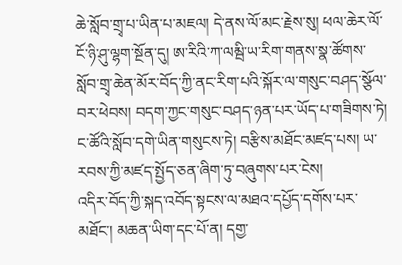ཆེ་སློབ་གྲྭ་པ་ཡིན་པ་མཇལ། དེ་ནས་ལོ་མང་རྗེས་སུ། ཕལ་ཆེར་ལོ་ངོ་ཉི་ཤུ་ལྷག་སྔོན་དུ། ཨ་རིའི་ཀ་ལམྦི་ཡ་རིག་གནས་སྣ་ཚོགས་སློབ་གྲྭ་ཆེན་མོར་བོད་ཀྱི་ནང་རིག་པའི་སྐོར་ལ་གསུང་བཤད་སྩོལ་བར་ཕེབས། བདག་ཀྱང་གསུང་བཤད་ཉན་པར་ཡོད་པ་གཟིགས་ཏེ། ང་ཚོའི་སློབ་དགེ་ཡིན་གསུངས་ཏེ། བརྩིས་མཐོང་མཛད་པས། ཡ་རབས་ཀྱི་མཛད་སྤྱོད་ཅན་ཞིག་ཏུ་བཞུགས་པར་ངེས།
འདིར་བོད་ཀྱི་སྐད་འབོད་སྟངས་ལ་མཐའ་དཔྱོད་དགོས་པར་མཐོང་། མཆན་ཡིག་དང་པོ་ན། དགྱ་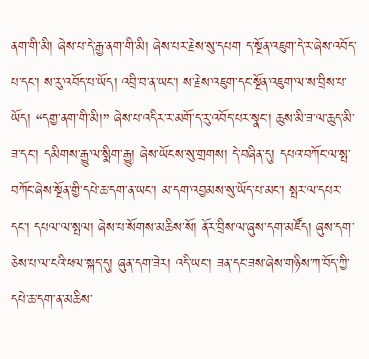ནག་གི་མི། ཞེས་པ་དེ་རྒྱ་ནག་གི་མི། ཞེས་པར་རྗེས་སུ་དཔག ད་སྔོན་འཇུག་དེ་ར་ཞེས་འབོད་པ་དང་། ས་རུ་འབོད་པ་ཡོད། འབྲི་བ་ན་ཡང་། ས་རྗེས་འཇུག་དང་སྔོན་འཇུག་ལ་ས་བྲིས་པ་ཡོད། “དགྱ་ནག་གི་མི།” ཞེས་པ་འདིར་ར་མགོ་ད་རུ་འབོད་པར་སྣང་། ཆུས་མི་ཟ་ལ་ཆུད་མི་ཟ་དང་། དམིགས་རྒྱུ་ལ་སྨིག་རྒྱུ། ཞེས་ཡོངས་སུ་གྲགས། དེ་བཞིན་དུ། དཔའ་བཀོང་ལ་སྤ་བཀོང་ཞེས་སྔོན་གྱི་དཔེ་ཆ་དག་ན་ཡང་། མ་དག་འབྱམས་སུ་ཡོད་པ་མང་། སྤར་ལ་དཔར་དང་། དཔལ་ལ་སྤལ། ཞེས་པ་སོགས་མཆིས་སོ། ནོར་བྲིས་ལ་ཞུས་དག་མཛོད། ཞུས་དག་ཅེས་པ་ལ་ངའི་ཕལ་སྐད་དུ། ཞུན་དག་ཟེར། འདི་ཡང་། ཟན་དང་ཟས་ཞེས་གཉིས་ཀ་བོད་ཀྱི་དཔེ་ཆ་དག་ན་མཆིས་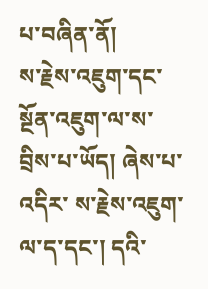པ་བཞིན་ནོ།
ས་རྗེས་འཇུག་དང་སྔོན་འཇུག་ལ་ས་བྲིས་པ་ཡོད། ཞེས་པ་འདིར་ ས་རྗེས་འཇུག་ལ་ད་དང་། དའི་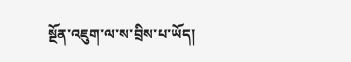སྔོན་འཇུག་ལ་ས་བྲིས་པ་ཡོད།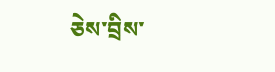ཅེས་བྲིས་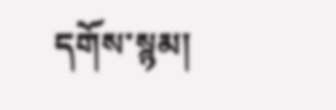དགོས་སྙམ།